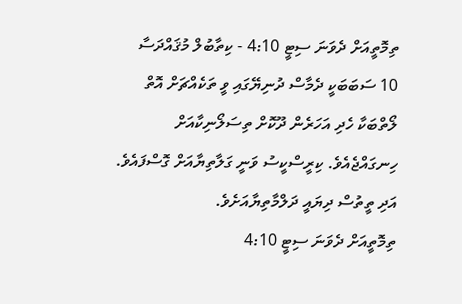ތިމޮތީއަށް ދެވަނަ ސިޓީ 4:10 - ކިތާބުލް މުޤައްދަސާ
10 ސަބަބަކީ ދެމާސް ދުނިޔޭގައި ވީ ތަކެއްޗަށް އޮތް ލޯތްބަކާ ހެދި އަހަރެން ދޫކޮށް ތިސަލޯނިކާއަށް ހިނގައްޖެއެވެ. ކިރީސްކީސު ވަނީ ގަލާތިޔާއަށް ގޮސްފައެވެ. އަދި ތީތުސް ދިޔައީ ދަލްމާތިޔާއަށެވެ.
ތިމޮތީއަށް ދެވަނަ ސިޓީ 4:10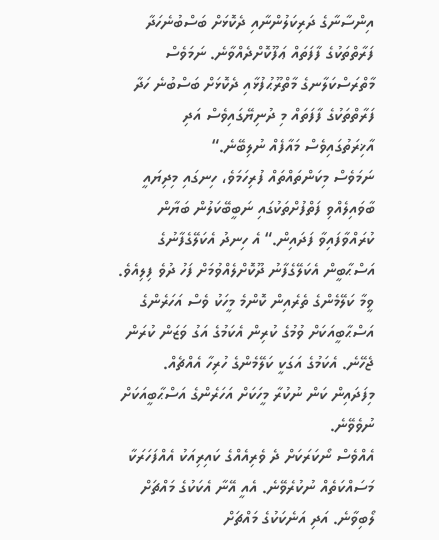އިންސާނާގެ ދަރިކަލުންނާއި ދެކޮޅަށް ބަސްބުނެހަދާ ފަރާތްތަކުގެ ފާފަތައް ޢަފޫކޮށްދެއްވާނެ. ނަމަވެސް މާތްރަސްކަލާނގެ މާތްރޫޙުފުޅާއި ދެކޮޅަށް ބަސްބުނެ ހަދާ ފަރާތްތަކުގެ ފާފަތައް މި ދުނިޔޭގައިވެސް އަދި އާޚިރަތުގައިވެސް މައާފެއް ނުލިބޭނެ.“
ނަމަވެސް މިކަންތައްތައް ފުރިހަމަވެ، ހިނގައި މިދިޔައީ ބާވައިލެއްވި ފަތްފުށްތަކުގައި ނަބީބޭކަލުން ބަޔާން ކުރައްވާފައިވާ ފަދައިން.“ އެ ހިނދު އެކަލޭގެފާނުގެ އަސްޙާބީން އެކަލޭގެފާނު ދޫކޮށްލެއްވުމަށް ފަހު ދުވެ ފިލިއެވެ.
ވީމާ ކަލޭމެންގެ ތެރެއިން ކޮންމެ މީހަކު ވެސް އަހަރެންގެ އަސްޙާބީއަކަށް ވުމުގެ ކުރިން އެކަމުގެ އަގު ވަޒަން ކުރަން ޖެހޭނެ. އެކަމުގެ އަގަކީ ކަލޭމެންގެ ހުރިހާ އެއްޗެއް. މިފަދައިން ކަން ނުކުރާ މީހަކަށް އަހަރެންގެ އަސްޙާބީއަކަށް ނުވެވޭނެ.
އެއްވެސް ނޯކަރަކަށް ދެ ވެރިއެއްގެ ކައިރިއަކު އެއްފަހަރަކާ މަސައްކަތެއް ނުކުރެވޭނެ. އެއީ އޭނާ އެކަކުގެ މައްޗަށް ލޯބިވާނެ. އަދި އަނެކަކުގެ މައްޗަށް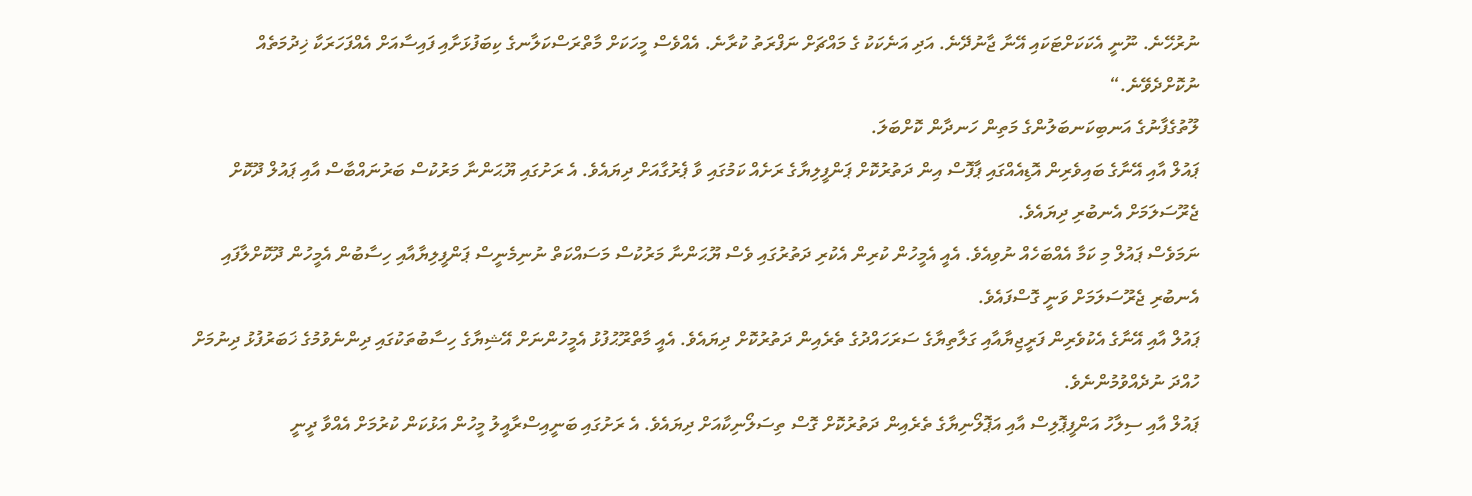ނުރުހޭނެ. ނޫނީ އެކަކަށްޓަކައި އޭނާ ޖާނުދޭނެ. އަދި އަނެކަކު ގެ މައްޗަށް ނަފްރަތު ކުރާނެ. އެއްވެސް މީހަކަށް މާތްރަސްކަލާނގެ ކިބަފުޅަށާއި ފައިސާއަށް އެއްފަހަރަކާ ޚިދުމަތެއް ނުކޮށްދެވޭނެ.“
ލޫތުގެފާނުގެ އަނބިކަނބަލުންގެ މަތިން ހަނދާން ކޮށްބަލަ.
ޕައުލް އާއި އޭނާގެ ބައިވެރިން އޮޑިއެއްގައި ޕާފޮސް އިން ދަތުރުކޮށް ޕަންފީލިޔާގެ ރަށެއް ކަމުގައި ވާ ޕެރުގާއަށް ދިޔައެވެ. އެ ރަށުގައި ޔޫޙަންނާ މަރުކުސް ބަރުނައްބާސް އާއި ޕައުލް ދޫކޮށް ޖެރޫސަލަމަށް އެނބުރި ދިޔައެވެ.
ނަމަވެސް ޕައުލް މި ކަމާ އެއްބަހެއް ނުވިއެވެ. އެއީ އެމީހުން ކުރިން އެކުރި ދަތުރުގައި ވެސް ޔޫޙަންނާ މަރުކުސް މަސައްކަތް ނުނިމެނީސް ޕަންފީލިޔާއާއި ހިސާބުން އެމީހުން ދޫކޮށްލާފައި އެނބުރި ޖެރޫސަލަމަށް ވަނީ ގޮސްފައެވެ.
ޕައުލް އާއި އޭނާގެ އެކުވެރިން ފަރީޖިޔާއާއި ގަލާތިޔާގެ ސަރަހައްދުގެ ތެރެއިން ދަތުރުކޮށް ދިޔައެވެ. އެއީ މާތްރޫޙުފުޅު އެމީހުންނަށް އޭޝިޔާގެ ހިސާބުތަކުގައި ދިންނެވުމުގެ ޚަބަރުފުޅު ދިނުމަށް ހުއްދަ ނުދެއްވުމުންނެވެ.
ޕައުލް އާއި ސިލާހު އަންފީޕޮލިސް އާއި އަޕޮލޯނިޔާގެ ތެރެއިން ދަތުރުކޮށް ގޮސް ތިސަލޯނިކާއަށް ދިޔައެވެ. އެ ރަށުގައި ބަނީއިސްރާއީލު މީހުން އަޅުކަން ކުރުމަށް އެއްވާ ދީނީ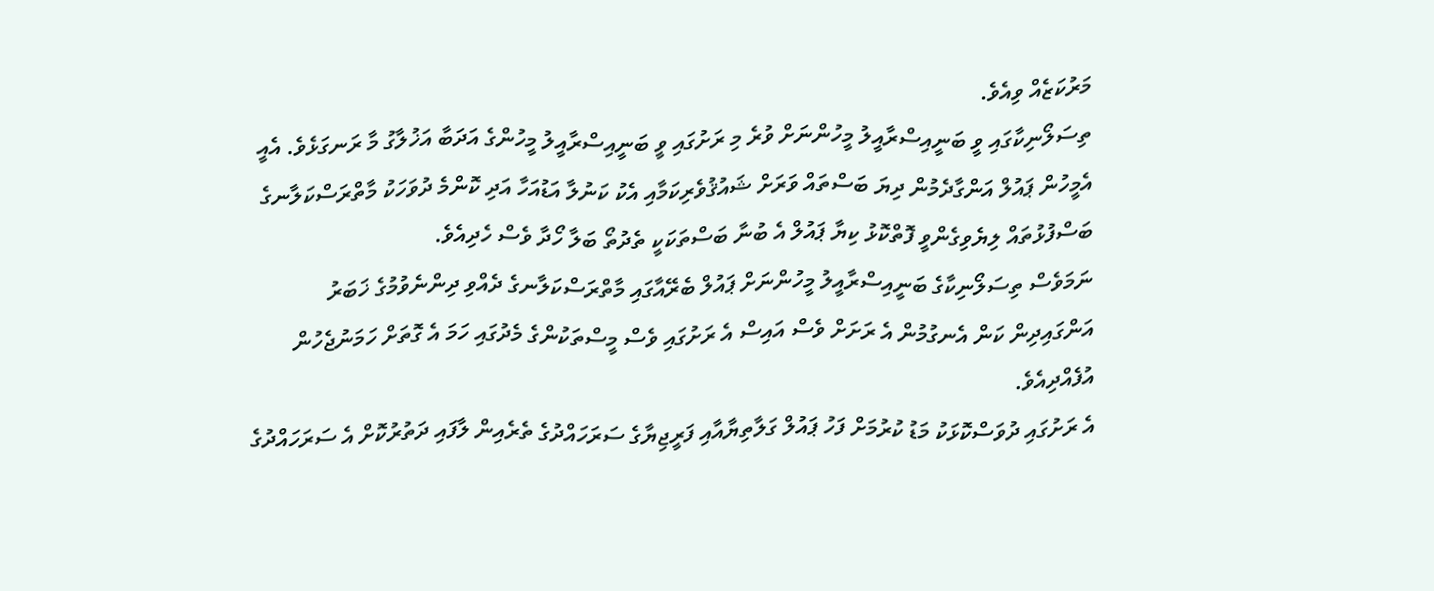މަރުކަޒެއް ވިއެވެ.
ތިސަލޯނިކާގައި ވީ ބަނީއިސްރާއީލު މީހުންނަށް ވުރެ މި ރަށުގައި ވީ ބަނީއިސްރާއީލު މީހުންގެ އަދަބާ އަޚުލާގު މާ ރަނގަޅެވެ. އެއީ އެމީހުން ޕައުލް އަންގާދެމުން ދިޔަ ބަސްތައް ވަރަށް ޝައުޤުވެރިކަމާއި އެކު ކަނުލާ އަޑުއަހާ އަދި ކޮންމެ ދުވަހަކު މާތްރަސްކަލާނގެ ބަސްފުޅުތައް ލިޔެވިގެންވީ ފޮތްކޮޅު ކިޔާ ޕައުލް އެ ބުނާ ބަސްތަކަކީ ތެދުތޯ ބަލާ ހޯދާ ވެސް ހެދިއެވެ.
ނަމަވެސް ތިސަލޯނިކާގެ ބަނީއިސްރާއީލު މީހުންނަށް ޕައުލް ބެރޭއާގައި މާތްރަސްކަލާނގެ ދެއްވި ދިންނެވުމުގެ ޚަބަރު އަންގައިދިން ކަން އެނގުމުން އެ ރަށަށް ވެސް އައިސް އެ ރަށުގައި ވެސް މީސްތަކުންގެ މެދުގައި ހަމަ އެ ގޮތަށް ހަމަނުޖެހުން އުފެއްދިއެވެ.
އެ ރަށުގައި ދުވަސްކޮޅަކު މަޑު ކުރުމަށް ފަހު ޕައުލް ގަލާތިޔާއާއި ފަރީޖިޔާގެ ސަރަހައްދުގެ ތެރެއިން ލާފައި ދަތުރުކޮށް އެ ސަރަހައްދުގެ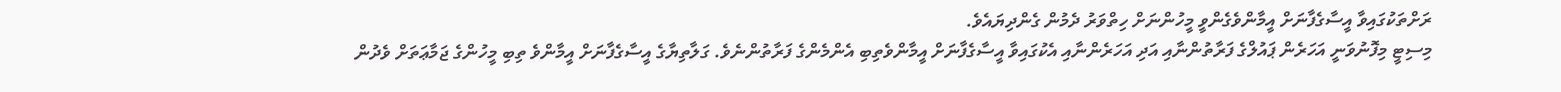ރަށްތަކުގައިވާ އީސާގެފާނަށް އީމާންވެގެންވީ މީހުންނަށް ހިތްވަރު ދެމުން ގެންދިޔައެވެ.
މިސިޓީ މިފޮނުވަނީ އަހަރެން ޕައުލްގެ ފަރާތުންނާއި އަދި އަހަރެންނާއި އެކުގައިވާ އީސާގެފާނަށް އީމާންވެތިބި އެންމެންގެ ފަރާތުންނެވެ. ގަލާތިޔާގެ އީސާގެފާނަށް އީމާންވެ ތިބި މީހުންގެ ޖަމާޢަތަށް ވެދުން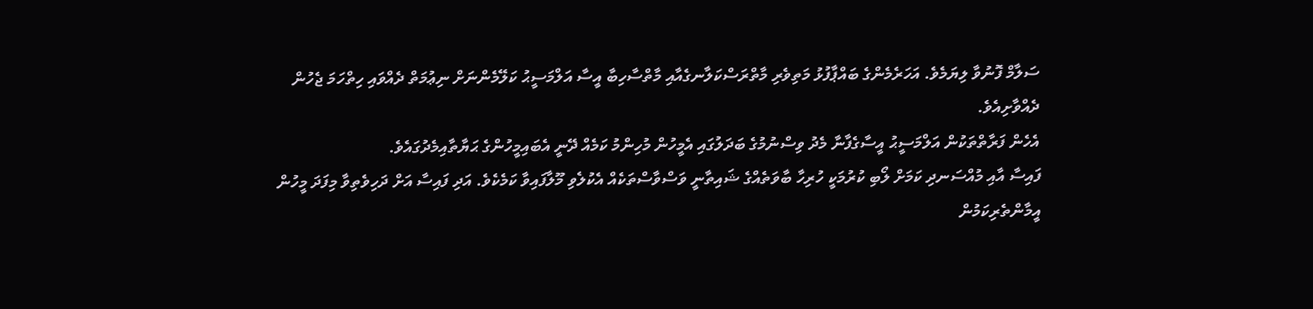ސަލާމް ފޮނުވާ ލިޔަމެވެ. އަހަރެމެންގެ ބައްޕާފުޅު މަތިވެރި މާތްރަސްކަލާނގެއާއި މާތްސާހިބާ އީސާ އަލްމަސީޙު ކަލޭމެންނަށް ނިޢުމަތް ދެއްވައި ހިތްހަމަ ޖެހުން ދެއްވާށިއެވެ.
އެހެން ފަރާތްތަކުން އަލްމަސީޙު އީސާގެފާނާ މެދު ވިސްނުމުގެ ބަދަލުގައި އެމީހުން މުހިންމު ކަމެއް ދޭނީ އެބައިމީހުންގެ ޙަޔާތާއިމެދުގައެވެ.
ފައިސާ އާއި މުއްސަނދި ކަމަށް ލޯބި ކުރުމަކީ ހުރިހާ ބާވަތެއްގެ ޝައިތާނީ ވަސްވާސްތަކެއް އެކުލެވި މޫލާފައިވާ ކަމެކެވެ. އަދި ފައިސާ އަށް ދަހިވެތިވާ މިފަދަ މީހުން އީމާންތެރިކަމުން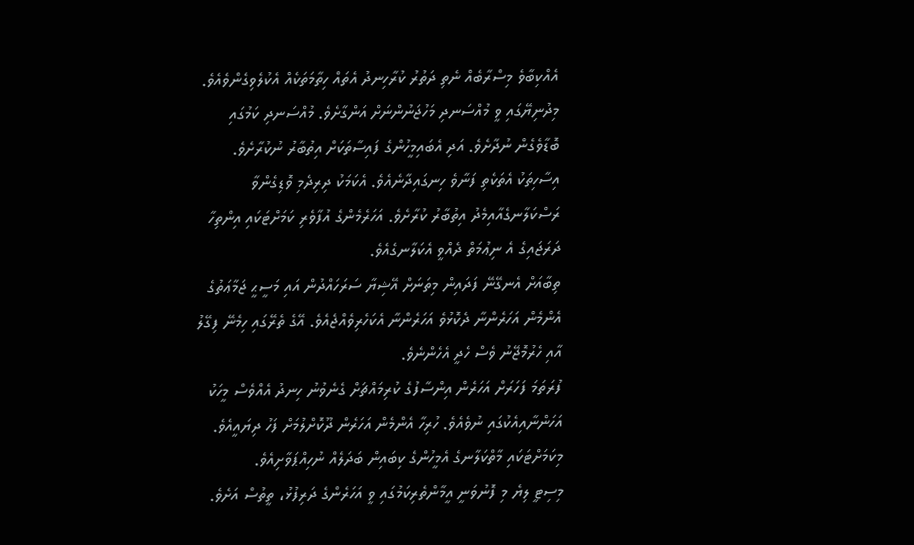އެއްކިބާވެ މިސްރާބެއް ނެތި ދަތުރު ކުރާހިނދު އެތައް ހިތާމަތަކެއް އެކުލެވިގެންވެއެވެ.
މިދުނިޔޭގައި ވީ މުއްސަނދި މަހުޖަނުންނަށް އަންގާށެވެ. މުއްސަނދި ކަމުގައި ބޮޑާވެގެން ނުދާށެވެ. އަދި އެބައިމީހުންގެ ފައިސާތަކަށް އިތުބާރު ނުކުރާށެވެ. އިސާހިތަކު އެތަކެތި ފަނާވެ ހިނގައިދާނެއެވެ. އެކަމަކު ދިރިދެމި ވޮޑިގެންވާ ރަސްކަލާނގެއާއިމެދު އިތުބާރު ކުރާށެވެ. އަހަރެމެންގެ އުފާވެރި ކަމަށްޓަކައި އިންތިހާ ދަރަޖައިގެ އެ ނިޢުމަތް ދެއްވީ އެކަލާނގެއެވެ.
ތިބާއަށް އެނގޭނޭ ފަދައިން މިތަނަށް އޭޝިޔާ ސަރަހައްދުން އައި މަސީޙީ ޖަމާޢަތުގެ އެންމެން އަހަރެންނާ ދެކޮޅުވެ އަހަރެންނާ އެކަހެރިވެއްޖެއެވެ. އޭގެ ތެރޭގައި ހިމެނޭ ފިގޭލު އާއި ހެރުމޮޖޭނު ވެސް ހެދީ އެހެންނެވެ.
ފުރަތަމަ ފަހަރަށް އަހަރެން އިންސާފުގެ ކުރިމައްޗަށް ގެނެވުނު ހިނދު އެއްވެސް މީހަކު އަހަންނާއިއެކުގައި ނުވެއެވެ. ހުރިހާ އެންމެން އަހަރެން ދޫކޮށްލުމަށް ފަހު ދިޔައީއެވެ. މިކަމަށްޓަކައި މާތްކަލާނގެ އެމީހުންގެ ކިބައިން ބަދަލެއް ނުހިއްޕަވާށިއެވެ.
މިސިޓީ ލިޔެ މި ފޮނުވަނީ އީމާންތެރިކަމުގައި ވީ އަހަރެންގެ ދަރިފުޅު، ތީތުސް އަށެވެ.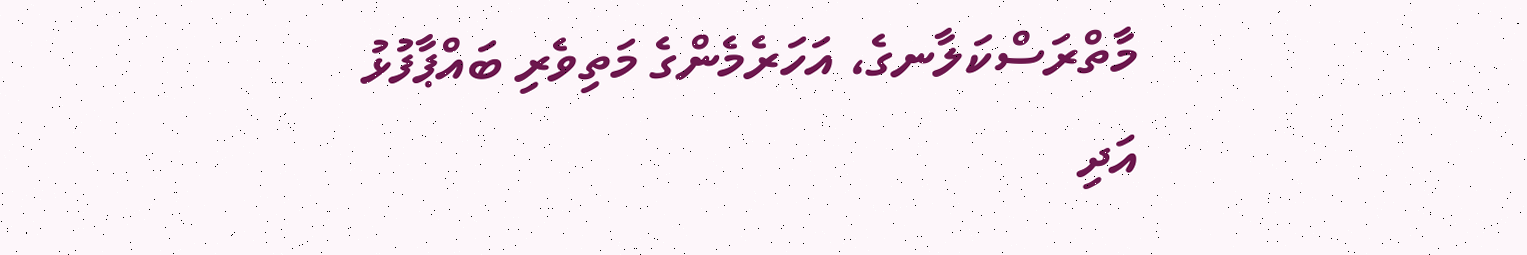މާތްރަސްކަލާނގެ، އަހަރެމެންގެ މަތިވެރި ބައްޕާފުޅު އަދި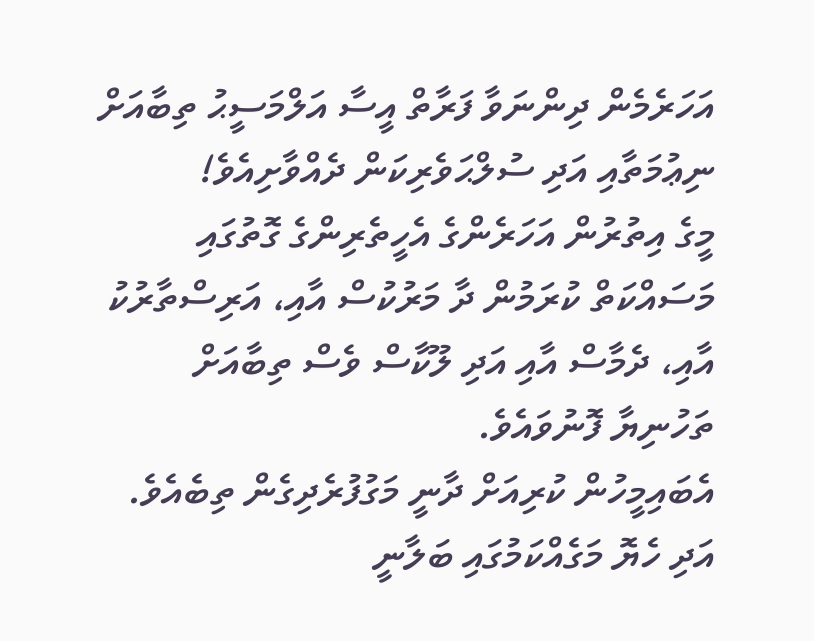އަހަރެމެން ދިންނަވާ ފަރާތް އީސާ އަލްމަސީޙު ތިބާއަށް ނިޢުމަތާއި އަދި ސުލްޙަވެރިކަން ދެއްވާށިއެވެ!
މީގެ އިތުރުން އަހަރެންގެ އެހީތެރިންގެ ގޮތުގައި މަސައްކަތް ކުރަމުން ދާ މަރުކުސް އާއި، އަރިސްތާރުކު އާއި، ދެމާސް އާއި އަދި ލޫކާސް ވެސް ތިބާއަށް ތަހުނިޔާ ފޮނުވައެވެ.
އެބައިމީހުން ކުރިއަށް ދާނީ މަގުފުރެދިގެން ތިބެއެވެ. އަދި ހެޔޮ މަގެއްކަމުގައި ބަލާނީ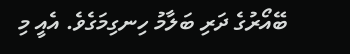ބޭއޯރުގެ ދަރި ބަލާމު ހިނގިމަގެވެ. އެއީ މި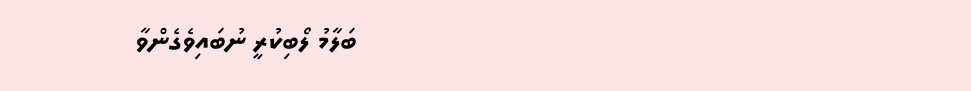ބަލާމު ލޯބިކުރީ ނުބައިވެގެންވާ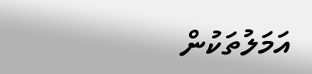އަމަލުތަކުން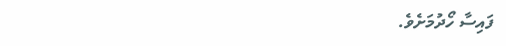ފައިސާ ހޯދުމަށެވެ.